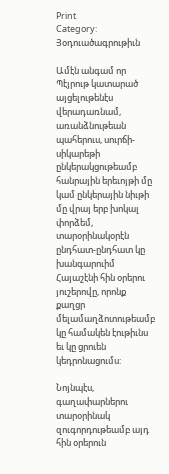Print
Category: Յօդուածագրութիւն

Ամէն անգամ որ Պէյրութ կատարած այցելութենէս վերադառնամ, առանձնութեան պահերուս, սուրճի-սիկարեթի ընկերակցութեամբ հանրային երեւոյթի մը կամ ընկերային նիւթի մը վրայ երբ խոկալ փորձեմ, տարօրինակօրէն ընդհատ-ընդհատ կը խանգարուիմ Հայաշէնի հին օրերու յուշերովը, որոնք քաղցր մելամաղձոտութեամբ կը համակեն էութիւնս եւ կը ցրուեն կեդրոնացումս:

Նոյնպէս, գաղափարներու տարօրինակ զուգորդութեամբ այդ հին օրերուն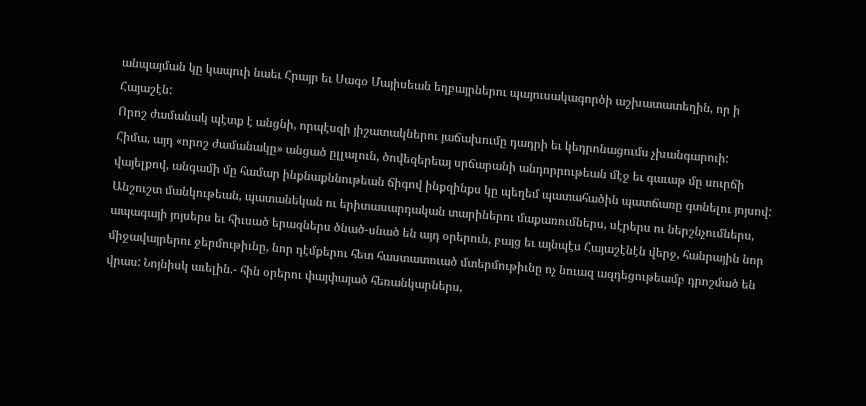անպայման կը կապուի նաեւ Հրայր եւ Սագօ Մայիսեան եղբայրներու պայուսակագործի աշխատատեղին, որ ի Հայաշէն:
Որոշ ժամանակ պէտք է անցնի, որպէսզի յիշատակներու յաճախումը դադրի եւ կեդրոնացումս չխանգարուի:
Հիմա, այդ «որոշ ժամանակը» անցած ըլլալուն, ծովեզերեայ սրճարանի անդորրութեան մէջ եւ գաւաթ մը սուրճի վայելքով, անգամի մը համար ինքնաքննութեան ճիգով ինքզինքս կը պեղեմ պատահածին պատճառը գտնելու յոյսով:
Անշուշտ մանկութեան, պատանեկան ու երիտասարդական տարիներու մաքառումներս, սէրերս ու ներշնչումներս, ապագայի յոյսերս եւ հիւսած երազներս ծնած-սնած են այդ օրերուն, բայց եւ այնպէս Հայաշէնէն վերջ, հանրային նոր միջավայրերու ջերմութիւնը, նոր դէմքերու հետ հաստատուած մտերմութիւնը ոչ նուազ ազդեցութեամբ դրոշմած են վրաս: Նոյնիսկ աւելին.- հին օրերու փայփայած հեռանկարներս,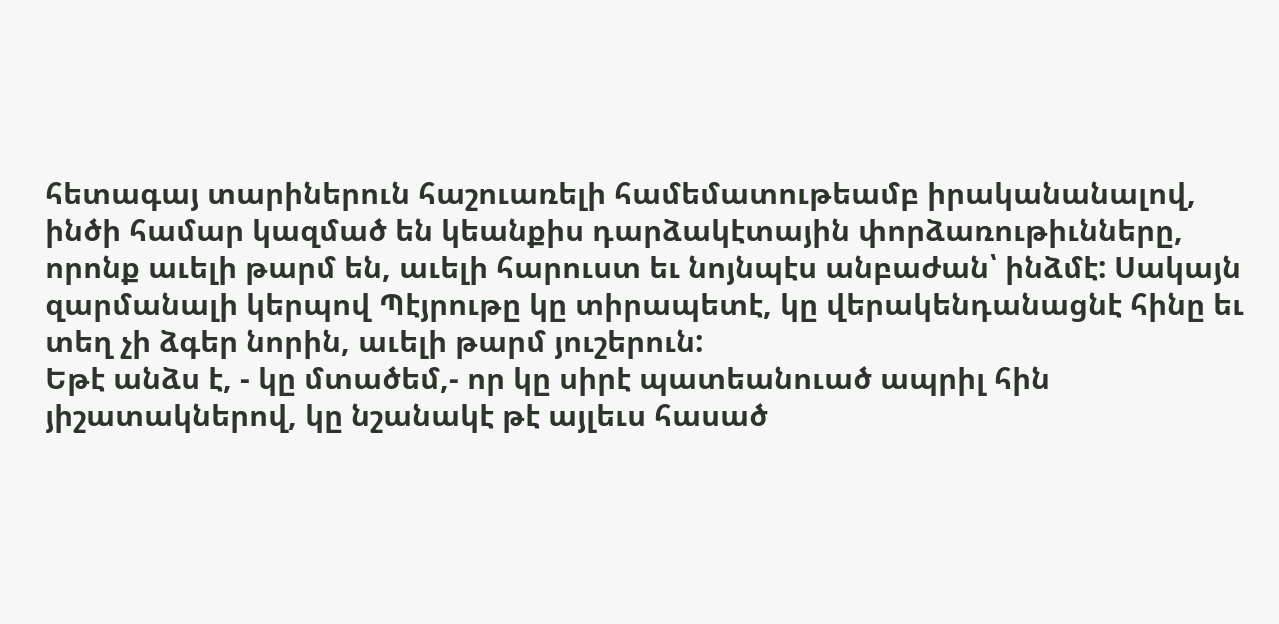հետագայ տարիներուն հաշուառելի համեմատութեամբ իրականանալով, ինծի համար կազմած են կեանքիս դարձակէտային փորձառութիւնները, որոնք աւելի թարմ են, աւելի հարուստ եւ նոյնպէս անբաժան՝ ինձմէ: Սակայն զարմանալի կերպով Պէյրութը կը տիրապետէ, կը վերակենդանացնէ հինը եւ տեղ չի ձգեր նորին, աւելի թարմ յուշերուն:
Եթէ անձս է, - կը մտածեմ,- որ կը սիրէ պատեանուած ապրիլ հին յիշատակներով, կը նշանակէ թէ այլեւս հասած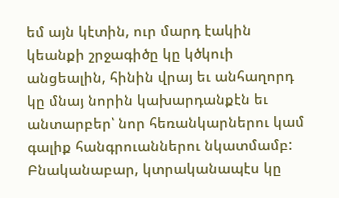եմ այն կէտին, ուր մարդ էակին կեանքի շրջագիծը կը կծկուի անցեալին, հինին վրայ եւ անհաղորդ կը մնայ նորին կախարդանքէն եւ անտարբեր՝ նոր հեռանկարներու կամ գալիք հանգրուաններու նկատմամբ:
Բնականաբար, կտրականապէս կը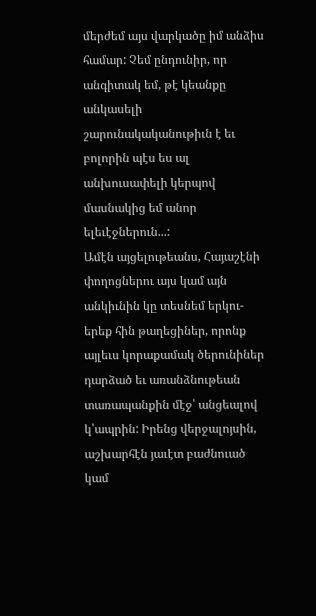մերժեմ այս վարկածը իմ անձիս համար: Չեմ ընդունիր, որ անգիտակ եմ, թէ կեանքը անկասելի շարունակականութիւն է եւ բոլորին պէս ես ալ անխուսափելի կերպով մասնակից եմ անոր ելեւէջներուն...:
Ամէն այցելութեանս, Հայաշէնի փողոցներու այս կամ այն անկիւնին կը տեսնեմ երկու-երեք հին թաղեցիներ, որոնք այլեւս կորաքամակ ծերունիներ դարձած եւ առանձնութեան տառապանքին մէջ՝ անցեալով կ՝ապրին: Իրենց վերջալոյսին, աշխարհէն յաւէտ բաժնուած կամ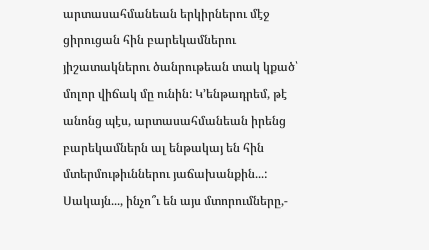արտասահմանեան երկիրներու մէջ ցիրուցան հին բարեկամներու յիշատակներու ծանրութեան տակ կքած՝ մոլոր վիճակ մը ունին: Կ’ենթադրեմ, թէ անոնց պէս, արտասահմանեան իրենց բարեկամներն ալ ենթակայ են հին մտերմութիւններու յաճախանքին...: Սակայն..., ինչո՞ւ են այս մտորումները,-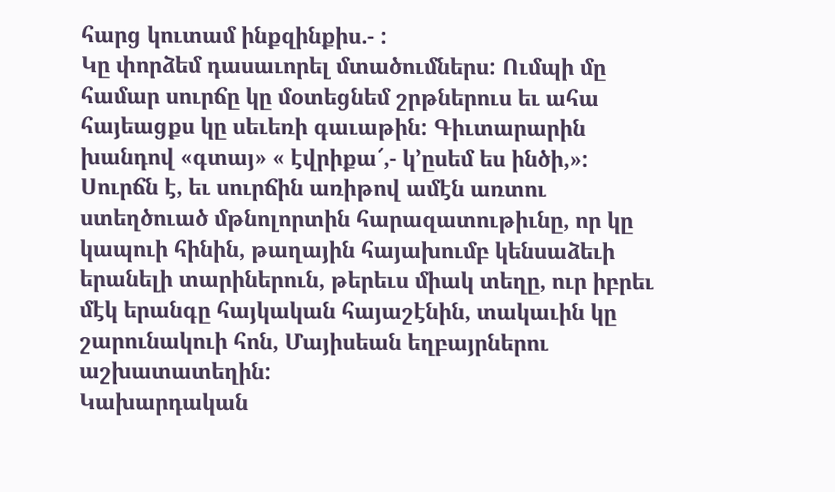հարց կուտամ ինքզինքիս.- :
Կը փորձեմ դասաւորել մտածումներս: Ումպի մը համար սուրճը կը մօտեցնեմ շրթներուս եւ ահա հայեացքս կը սեւեռի գաւաթին: Գիւտարարին խանդով «գտայ» « էվրիքա՜,- կ’ըսեմ ես ինծի,»: Սուրճն է, եւ սուրճին առիթով ամէն առտու ստեղծուած մթնոլորտին հարազատութիւնը, որ կը կապուի հինին, թաղային հայախումբ կենսաձեւի երանելի տարիներուն, թերեւս միակ տեղը, ուր իբրեւ մէկ երանգը հայկական հայաշէնին, տակաւին կը շարունակուի հոն, Մայիսեան եղբայրներու աշխատատեղին:
Կախարդական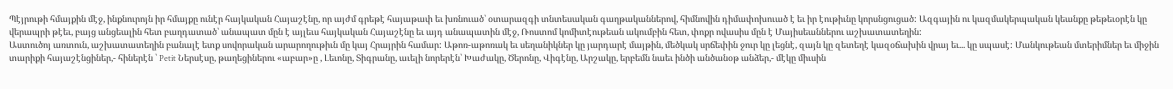Պէյրութի հմայքին մէջ, ինքնուրոյն իր հմայքը ունէր հայկական Հայաշէնը, որ այժմ գրեթէ հայաթափ եւ խռնուած՝ օտարազգի տնտեսական գաղթականներով, հիմնովին դիմափոխուած է եւ իր էութիւնը կորսնցուցած: Ազգային ու կազմակերպական կեանքը թեթեւօրէն կը վերապրի թէեւ, բայց անցեալին հետ բաղդատած՝ անապատ մըն է այլեւս հայկական Հայաշէնը եւ այդ անապատին մէջ, Ռոստոմ կոմիտէութեան ակումբին հետ, փոքր ովասիս մըն է Մայիսեաններու աշխատատեղին:
Աստուծոյ առտուն, աշխատատեղին բանալէ ետք սովորական արարողութիւն մը կայ Հրայրին համար: Աթոռ-աթոռակ եւ սեղանիկներ կը յարդարէ մայթին, մեծկակ սրճեփին ջուր կը լեցնէ, զայն կը զետեղէ կազօճախին վրայ եւ... կը սպասէ: Մանկութեան մտերիմներ եւ միջին տարիքի հայաշէնցիներ,- հիներէն ՝ Petit Ներսէսը, թաղեցիներու «աբար»ը , Լեւոնը, Տիգրանը, աւելի նորերէն՝ Խաժակը, Ծերոնը, Վիգէնը, Արշակը, երբեմն նաեւ ինծի անծանօթ անձեր,- մէկը միւսին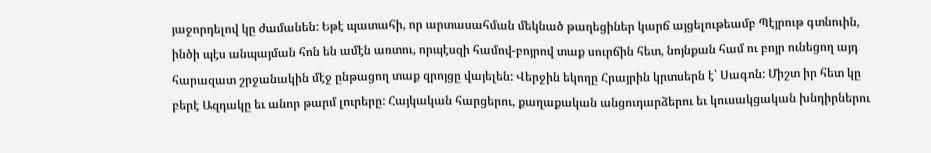յաջորդելով կը ժամանեն: Եթէ պատահի, որ արտասահման մեկնած թաղեցիներ կարճ այցելութեամբ Պէյրութ գտնուին, ինծի պէս անպայման հոն են ամէն առտու, որպէսզի համով-բոյրով տաք սուրճին հետ, նոյնքան համ ու բոյր ունեցող այդ հարազատ շրջանակին մէջ ընթացող տաք զրոյցը վայելեն: Վերջին եկողը Հրայրին կրտսերն է՝ Սագոն: Միշտ իր հետ կը բերէ Ազդակը եւ անոր թարմ լուրերը: Հայկական հարցերու, քաղաքական անցուդարձերու եւ կուսակցական խնդիրներու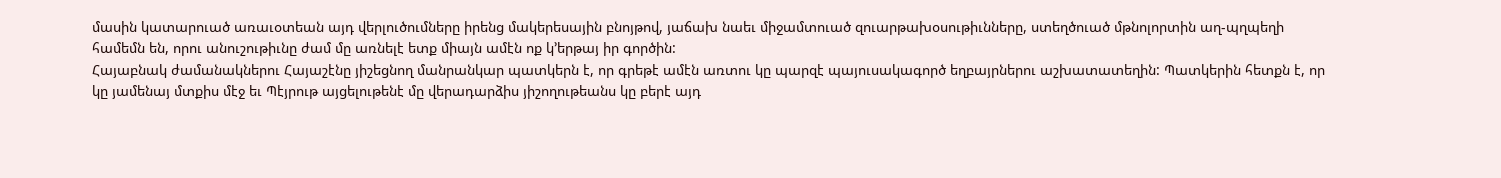մասին կատարուած առաւօտեան այդ վերլուծումները իրենց մակերեսային բնոյթով, յաճախ նաեւ միջամտուած զուարթախօսութիւնները, ստեղծուած մթնոլորտին աղ-պղպեղի համեմն են, որու անուշութիւնը ժամ մը առնելէ ետք միայն ամէն ոք կ’երթայ իր գործին:
Հայաբնակ ժամանակներու Հայաշէնը յիշեցնող մանրանկար պատկերն է, որ գրեթէ ամէն առտու կը պարզէ պայուսակագործ եղբայրներու աշխատատեղին: Պատկերին հետքն է, որ կը յամենայ մտքիս մէջ եւ Պէյրութ այցելութենէ մը վերադարձիս յիշողութեանս կը բերէ այդ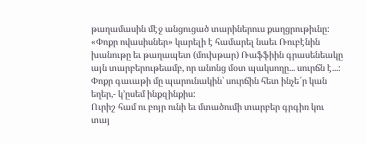թաղամասին մէջ անցուցած տարիներուս քաղցրութիւնը:
«Փոքր ովասիսներ» կարելի է համարել նաեւ Ռուբէնին խանութը եւ թաղապետ (մուխթար) Ռաֆֆիին գրասենեակը այն տարբերութեամբ, որ անոնց մօտ պակսողը... սուրճն է...:
Փոքր գաւաթի մը պարունակին՝ սուրճին հետ ինչե՜ր կան եղեր,- կ’ըսեմ ինքզինքիս:
Ուրիշ համ ու բոյր ունի եւ մտածումի տարբեր գրգիռ կու տայ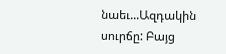նաեւ...Ազդակին սուրճը: Բայց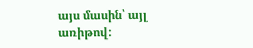այս մասին՝ այլ առիթով: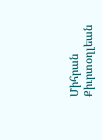Միհրան Քիւրտօղլեան